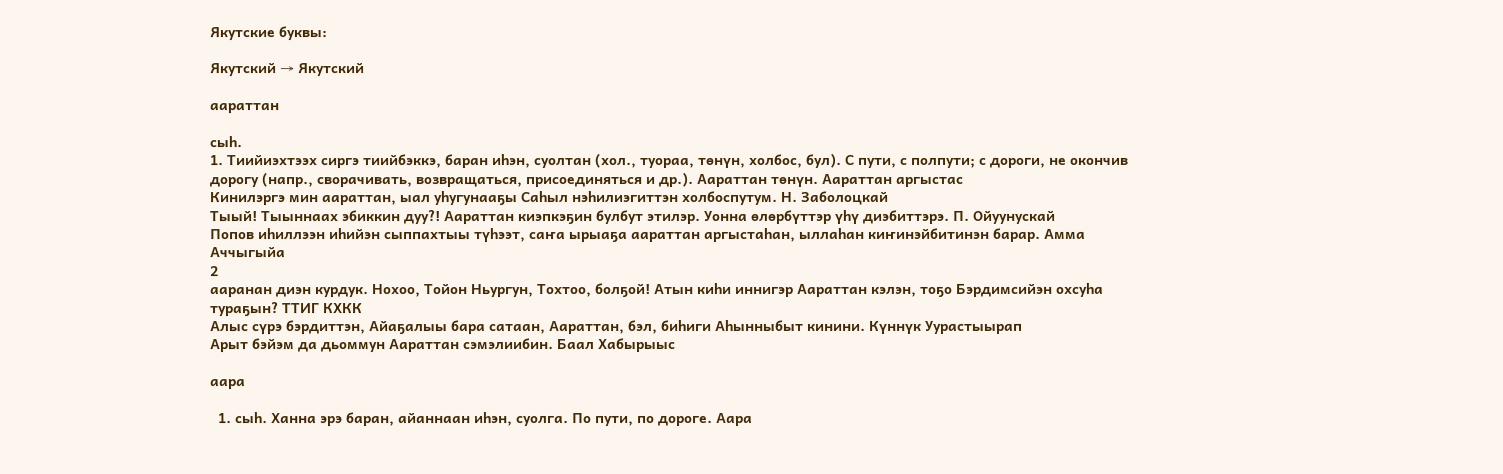Якутские буквы:

Якутский → Якутский

аараттан

сыһ.
1. Тиийиэхтээх сиргэ тиийбэккэ, баран иһэн, суолтан (хол., туораа, төнүн, холбос, бул). С пути, с полпути; с дороги, не окончив дорогу (напр., сворачивать, возвращаться, присоединяться и др.). Аараттан төнүн. Аараттан аргыстас
Кинилэргэ мин аараттан, ыал уһугунааҕы Саһыл нэһилиэгиттэн холбоспутум. Н. Заболоцкай
Тыый! Тыыннаах эбиккин дуу?! Аараттан киэпкэҕин булбут этилэр. Уонна өлөрбүттэр үһү диэбиттэрэ. П. Ойуунускай
Попов иһиллээн иһийэн сыппахтыы түһээт, саҥа ырыаҕа аараттан аргыстаһан, ыллаһан киҥинэйбитинэн барар. Амма Аччыгыйа
2
ааранан диэн курдук. Нохоо, Тойон Ньургун, Тохтоо, болҕой! Атын киһи иннигэр Аараттан кэлэн, тоҕо Бэрдимсийэн охсуһа тураҕын? ТТИГ КХКК
Алыс сүрэ бэрдиттэн, Айаҕалыы бара сатаан, Аараттан, бэл, биһиги Аһынныбыт кинини. Күннүк Уурастыырап
Арыт бэйэм да дьоммун Аараттан сэмэлиибин. Баал Хабырыыс

аара

  1. сыһ. Ханна эрэ баран, айаннаан иһэн, суолга. По пути, по дороге. Аара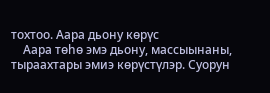тохтоо. Аара дьону көрүс
    Аара төһө эмэ дьону, массыынаны, тыраахтары эмиэ көрүстүлэр. Суорун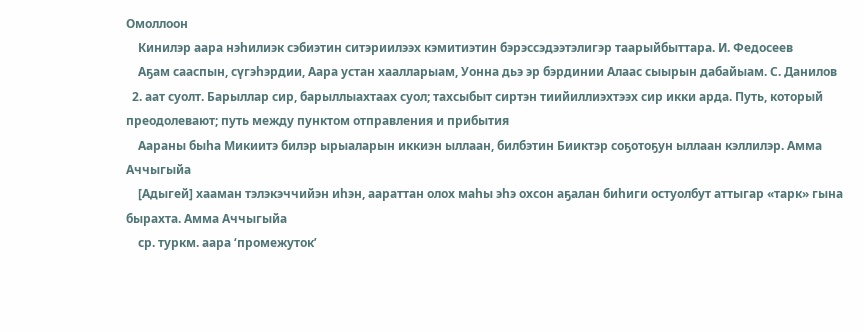Омоллоон
    Кинилэр аара нэһилиэк сэбиэтин ситэриилээх кэмитиэтин бэрэссэдээтэлигэр таарыйбыттара. И. Федосеев
    Аҕам сааспын, сүгэһэрдии, Аара устан хаалларыам, Уонна дьэ эр бэрдинии Алаас сыырын дабайыам. С. Данилов
  2. аат суолт. Барыллар сир, барыллыахтаах суол; тахсыбыт сиртэн тиийиллиэхтээх сир икки арда. Путь, который преодолевают; путь между пунктом отправления и прибытия
    Аараны быһа Микиитэ билэр ырыаларын иккиэн ыллаан, билбэтин Бииктэр соҕотоҕун ыллаан кэллилэр. Амма Аччыгыйа
    [Адыгей] хааман тэлэкэччийэн иһэн, аараттан олох маһы эһэ охсон аҕалан биһиги остуолбут аттыгар «тарк» гына бырахта. Амма Аччыгыйа
    ср. туркм. аара ‘промежуток’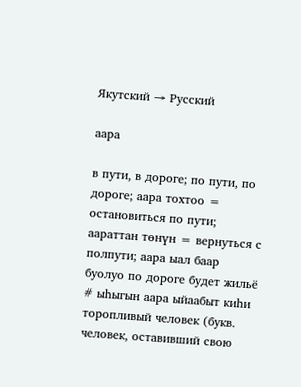Якутский → Русский

аара

в пути, в дороге; по пути, по дороге; аара тохтоо = остановиться по пути; аараттан төнүн = вернуться с полпути; аара ыал баар буолуо по дороге будет жильё # ыһыгын аара ыйаабыт киһи торопливый человек (букв. человек, оставивший свою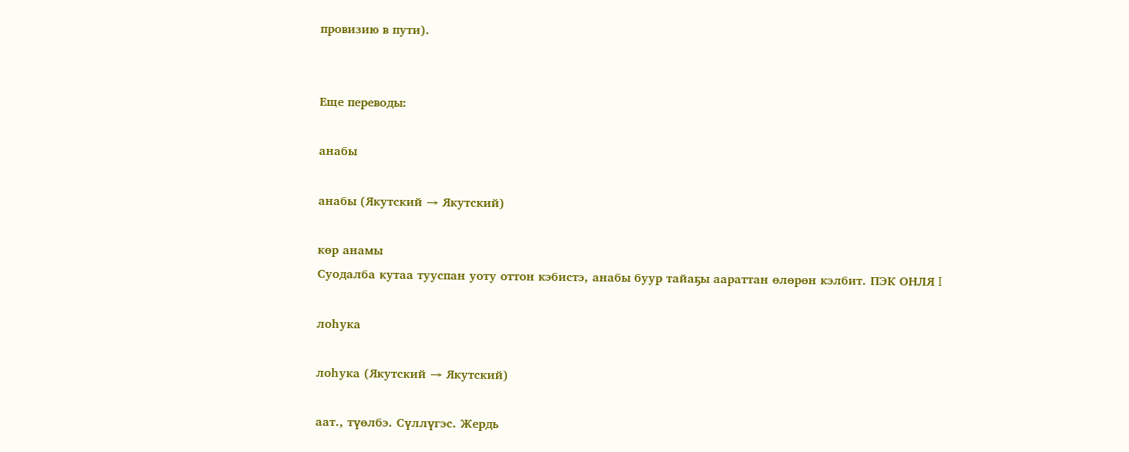провизию в пути).


Еще переводы:

анабы

анабы (Якутский → Якутский)

көр анамы
Суодалба кутаа тууспан уоту оттон кэбистэ, анабы буур тайаҕы аараттан өлөрөн кэлбит. ПЭК ОНЛЯ I

лоһука

лоһука (Якутский → Якутский)

аат., түөлбэ. Сүллүгэс. Жердь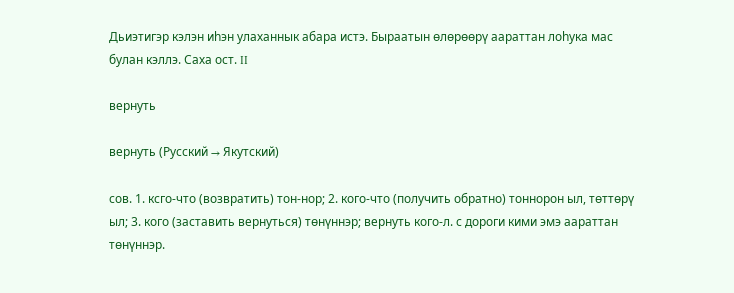Дьиэтигэр кэлэн иһэн улаханнык абара истэ. Быраатын өлөрөөрү аараттан лоһука мас булан кэллэ. Саха ост. II

вернуть

вернуть (Русский → Якутский)

сов. 1. ксго-что (возвратить) тон-нор; 2. кого-что (получить обратно) тоннорон ыл, төттөрү ыл; 3. кого (заставить вернуться) төнүннэр; вернуть кого-л. с дороги кими эмэ аараттан төнүннэр.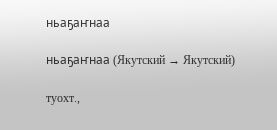ньаҕаҥнаа

ньаҕаҥнаа (Якутский → Якутский)

туохт.,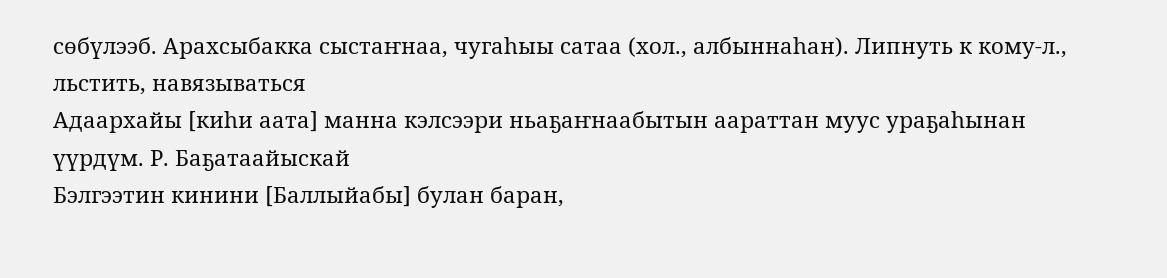сөбүлээб. Арахсыбакка сыстаҥнаа, чугаһыы сатаа (хол., албыннаһан). Липнуть к кому-л., льстить, навязываться
Адаархайы [киһи аата] манна кэлсээри ньаҕаҥнаабытын аараттан муус ураҕаһынан үүрдүм. Р. Баҕатаайыскай
Бэлгээтин кинини [Баллыйабы] булан баран,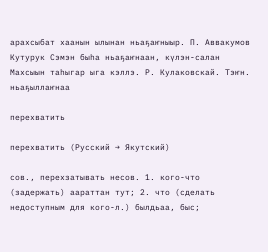арахсыбат хаанын ылынан ньаҕаҥныыр. П. Аввакумов
Кутурук Сэмэн быһа ньаҕаҥнаан, күлэн-салан Махсыын таһыгар ыга кэллэ. Р. Кулаковскай. Тэҥн. ньаҕыллаҥнаа

перехватить

перехватить (Русский → Якутский)

сов., перехзатывать несов. 1. кого-что (задержать) аараттан тут; 2. что (сделать недоступным для кого-л.) былдьаа, быс;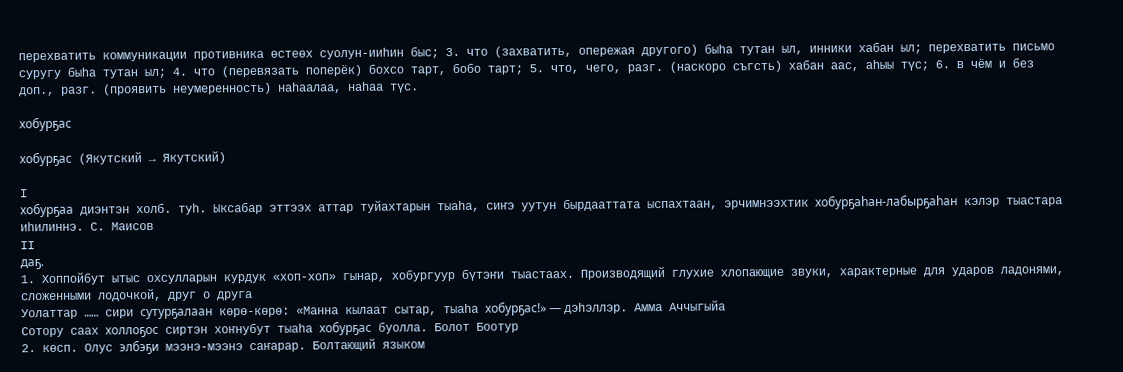перехватить коммуникации противника өстеөх суолун-ииһин быс; 3. что (захватить, опережая другого) быһа тутан ыл, инники хабан ыл; перехватить письмо суругу быһа тутан ыл; 4. что (перевязать поперёк) бохсо тарт, бобо тарт; 5. что, чего, разг. (наскоро съгсть) хабан аас, аһыы түс; 6. в чём и без доп., разг. (проявить неумеренность) наһаалаа, наһаа түс.

хобурҕас

хобурҕас (Якутский → Якутский)

I
хобурҕаа диэнтэн холб. туһ. Ыксабар эттээх аттар туйахтарын тыаһа, сиҥэ уутун бырдааттата ыспахтаан, эрчимнээхтик хобурҕаһан-лабырҕаһан кэлэр тыастара иһилиннэ. С. Маисов
II
даҕ.
1. Хоппойбут ытыс охсулларын курдук «хоп-хоп» гынар, хобургуур бүтэҥи тыастаах. Производящий глухие хлопающие звуки, характерные для ударов ладонями, сложенными лодочкой, друг о друга
Уолаттар …… сири сутурҕалаан көрө-көрө: «Манна кылаат сытар, тыаһа хобурҕас!» — дэһэллэр. Амма Аччыгыйа
Сотору саах холлоҕос сиртэн хоҥнубут тыаһа хобурҕас буолла. Болот Боотур
2. көсп. Олус элбэҕи мээнэ-мээнэ саҥарар. Болтающий языком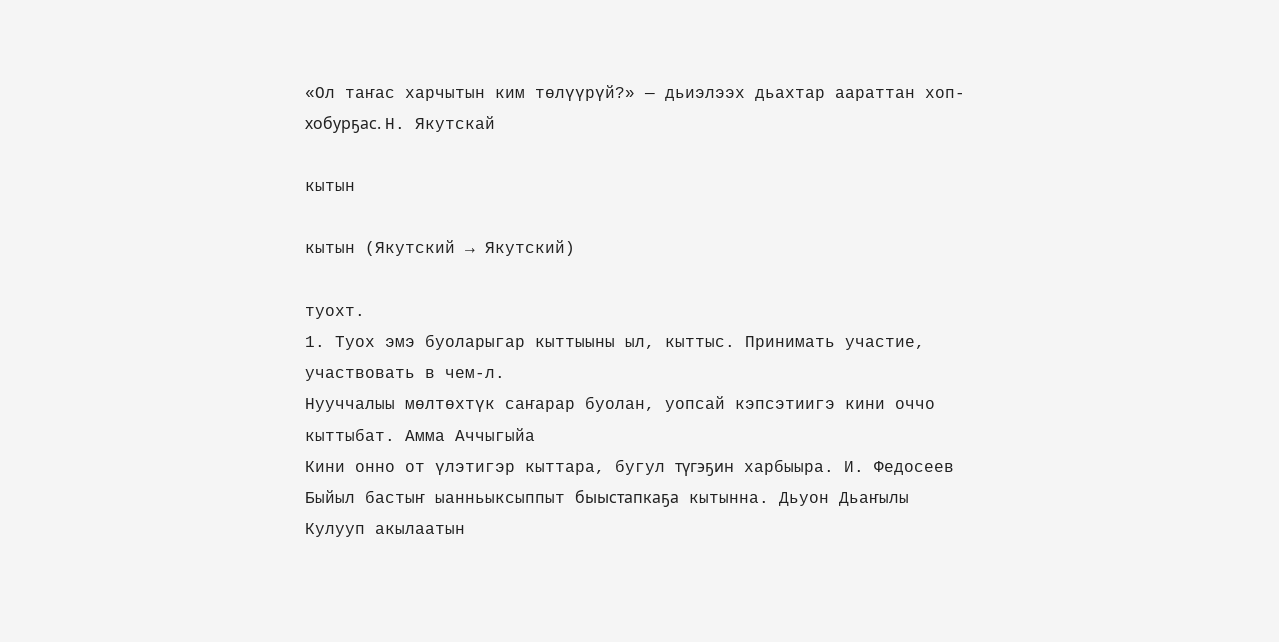«Ол таҥас харчытын ким төлүүрүй?» — дьиэлээх дьахтар аараттан хоп-хобурҕас. Н. Якутскай

кытын

кытын (Якутский → Якутский)

туохт.
1. Туох эмэ буоларыгар кыттыыны ыл, кыттыс. Принимать участие, участвовать в чем-л.
Нууччалыы мөлтөхтүк саҥарар буолан, уопсай кэпсэтиигэ кини оччо кыттыбат. Амма Аччыгыйа
Кини онно от үлэтигэр кыттара, бугул түгэҕин харбыыра. И. Федосеев
Быйыл бастыҥ ыанньыксыппыт быыстапкаҕа кытынна. Дьуон Дьаҥылы
Кулууп акылаатын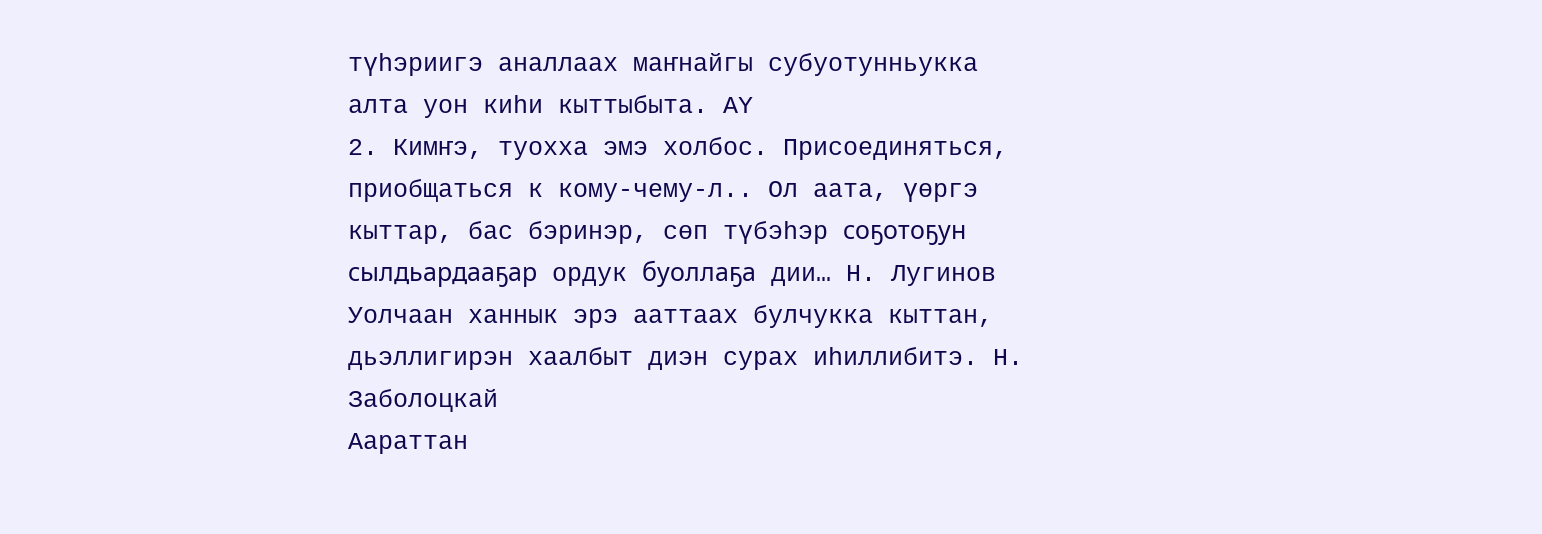түһэриигэ аналлаах маҥнайгы субуотунньукка алта уон киһи кыттыбыта. АҮ
2. Кимҥэ, туохха эмэ холбос. Присоединяться, приобщаться к кому-чему-л.. Ол аата, үөргэ кыттар, бас бэринэр, сөп түбэһэр соҕотоҕун сылдьардааҕар ордук буоллаҕа дии… Н. Лугинов
Уолчаан ханнык эрэ ааттаах булчукка кыттан, дьэллигирэн хаалбыт диэн сурах иһиллибитэ. Н. Заболоцкай
Аараттан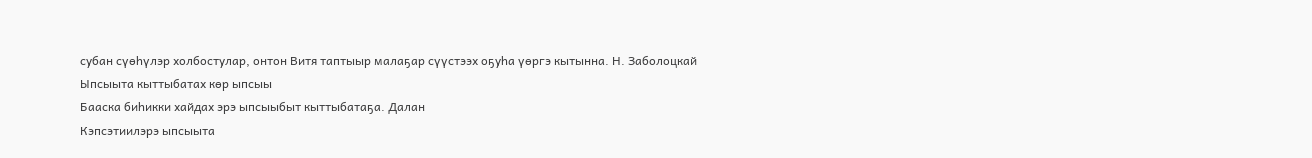субан сүөһүлэр холбостулар, онтон Витя таптыыр малаҕар сүүстээх оҕуһа үөргэ кытынна. Н. Заболоцкай
Ыпсыыта кыттыбатах көр ыпсыы
Бааска биһикки хайдах эрэ ыпсыыбыт кыттыбатаҕа. Далан
Кэпсэтиилэрэ ыпсыыта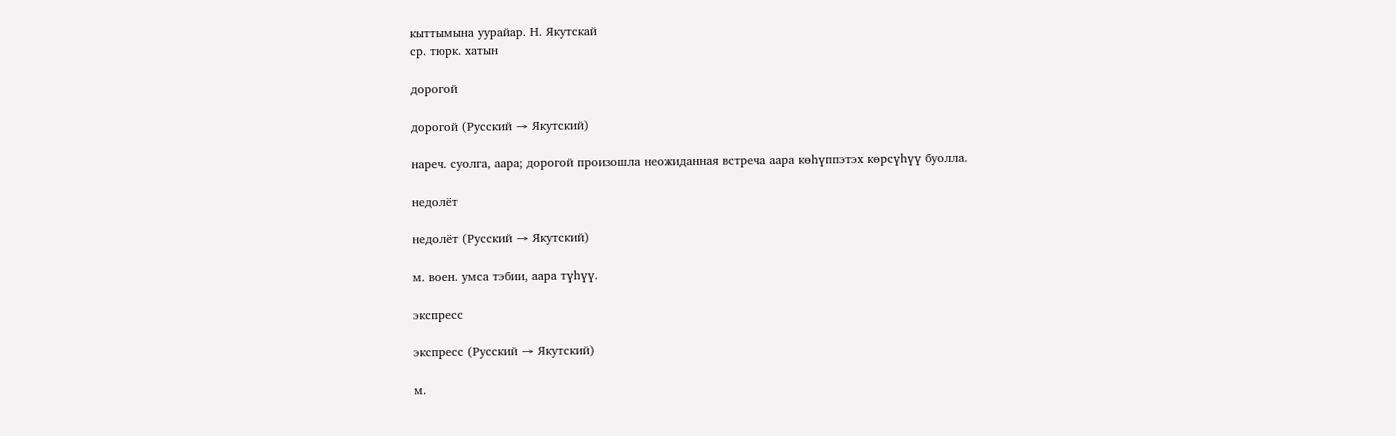кыттымына уурайар. Н. Якутскай
ср. тюрк. хатын

дорогой

дорогой (Русский → Якутский)

нареч. суолга, аара; дорогой произошла неожиданная встреча аара көһүппэтэх көрсүһүү буолла.

недолёт

недолёт (Русский → Якутский)

м. воен. умса тэбии, аара түһүү.

экспресс

экспресс (Русский → Якутский)

м.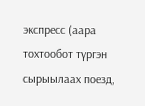экспресс (аара тохтообот түргэн сырыылаах поезд,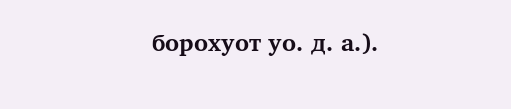борохуот уо. д. а.).